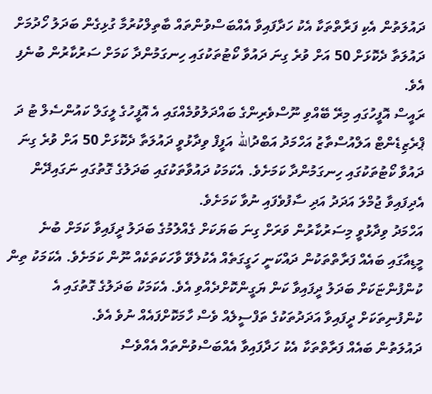ދައުލަތުން އެކި ފަރާތްތަކާ އެކު ހަދާފައިވާ އެއްބަސްވުންތައް ބާތިލްކުރުމާ ގުޅިގެން ބަދަލު ހޯދުމަށް ދައުލަތާ ދެކޮޅަށް 50 އަށް ވުރެ ގިނަ ދައުވާ ކޯޓުތަކުގައި ހިނގަމުންދާ ކަމަށް ސަރުކާރުން ބުނެފި އެވެ.
ރައީސް އޮފީހުގައި މިރޭ ބޭއްވި ނޫސްވެރިންގެ ބައްދަލުވުމެއްގައި އެ އޮފީހުގެ ލީގަލް ކައުންސެލް ޓު ދަ ޕްރެޒިޑެންޓް އަލްއުސްތާޒު އަހްމަދު އަބްދުالله އަފީފް ވިދާޅުވީ ދައުލަތާ ދެކޮޅަށް 50 އަށް ވުރެ ގިނަ ދައުވާ ކޯޓުތަކުގައި ހިނގަމުންދާ ކަމަށެވެ. އެކަމަކު ދައުވާތަކުގައި ބަދަލުގެ ގޮތުގައި ނަގައިދޭން އެދިފައިވާ ޖުމްލަ އަދަދު އަދި ސާފުވެފައި ނުވާ ކަމަށެވެ.
އަހްމަދު ވިދާޅުވީ މިސަރުކާރުން ވަރަށް ގިނަ ބަޔަކަށް ގެއްލުމުގެ ބަދަލު ދީފައިވާ ކަމަށް ބުނެ މީޑިއާގައި ބައެއް ފަރާތްތަކުން ދައްކަނީ ހަގީގަތެއް އެކުލެވޭ ވާހަކަތަކެއް ނޫން ކަމަށެވެ. އެކަމަކު ތިން ކުންފުންޏަކަށް ބަދަލު ދީފައިވާ ކަން ޔަގީންކޮށްދެއްވި އެވެ. އެކަމަކު ބަދަލުގެ ގޮތުގައި އެ ކުންފުނިތަކަށް ދީފައިވާ އަދަދުތަކުގެ ތަފްސީލެއް ވެސް ހާމަކޮށްފައެއް ނުވެ އެވެ.
ދައުލަތުން ބައެއް ފަރާތްތަކާ އެކު ހަދާފައިވާ އެއްބަސްވުންތައް އެއްވެސް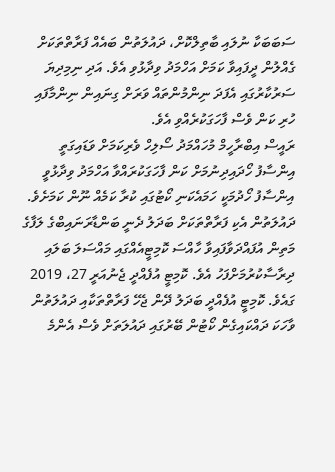ސަބަބަކާ ނުލައި ބާތިލްކޮށް، ދައުލަތުން ބައެއް ފަރާތްތަކަށް ގެއްލުން ދީފައިވާ ކަމަށް އަހްމަދު ވިދާޅުވި އެވެ. އަދި ނިމިދިޔަ ސަރުކާރުގައި އެފަދަ ނިންމުންތައް ވަރަށް ގިނައިން ނިންމާފައި ހުރި ކަން ވެސް ފާހަގަކުރެއްވި އެވެ.
ރައީސް އިބްރާހީމް މުހައްމަދު ސޯލިހް ވެރިކަމަށް ވަޑައިގަތީ އިންސާފު ހޯދައިދިނުމަށް ކަން ފާހަގަކުރައްވާ އަހްމަދު ވިދާޅުވީ އިންސާފު ހޯދުމަކީ ހަމައެކަނި ކޯޓުގައި ކުރާ ކަމެއް ނޫން ކަމަށެވެ. ދައުލަތުން އެކި ފަރާތްތަކަށް ބަދަލު ދެނީ ބަންޑާރަނައިބްގެ ލަފާގެ މަތިން އުފައްދަވާފައިވާ ހާއްސަ ކޮމިޓީއެއްގައި މައްސަލަ ބަލައި ދިރާސާކުރުމަށްފަހު އެވެ. ކޮމިޓީ އުފެއްދީ ޖެނުއަރީ 27، 2019 ގައެވެ. ކޮމިޓީ އުފެއްދީ ބަދަލު ދޭން ޖެހޭ ފަރާތްތަކާއި ދައުލަތުން ވާހަކަ ދައްކައިގެން ކޯޓުން ބޭރުގައި ދައުލަތަށް ވެސް އެންމެ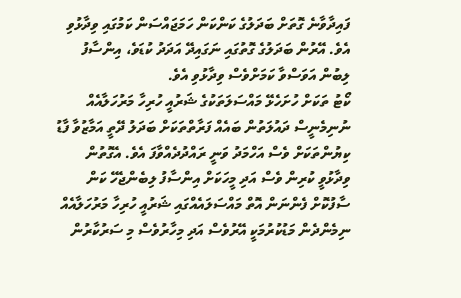ފައިދާވާނެ ގޮތަށް ބަދަލުގެ ކަންކަން ހަމަޖައްސަން ކަމުގައި ވިދާޅުވި އެވެ. އޭރުން ބަދަލުގެ ގޮތުގައި ނަގައިދޭ އަދަދު ކުޑަވެ، އިންސާފު ލިބުން އަވަސްވާ ކަމަށްވެސް ވިދާޅުވި އެވެ.
ކޯޓު ތަކަށް ހުށަހެޅޭ މައްސަލަތަކުގެ ޝަރުއީ ހުރިހާ މަރުހަލާއެއް ނުނިމެނީސް ދައުލަތުން ބައެއް ފަރާތްތަކަށް ބަދަލު ދޭތީ އަމާޒުވާ ފާޑު ކިޔުންތަކަށް ވެސް އަހްމަދު ވަނީ ރައްދުދެއްވާފަ އެވެ. އެގޮތުން ވިދާޅުވީ ކުރިން ވެސް އަދި މީހަކަށް އިންސާފު ލިބެންޖެހޭ ކަން ސާފުކޮށް ފެންނަން އޮތް މައްސަލައެއްގައި ޝަރުއީ ހުރިހާ މަރުހަލާއެއް ނިމެންދެން މަޑުކުރުމަކީ އޭރުވެސް އަދި މިހާރުވެސް މި ސަރުކާރުން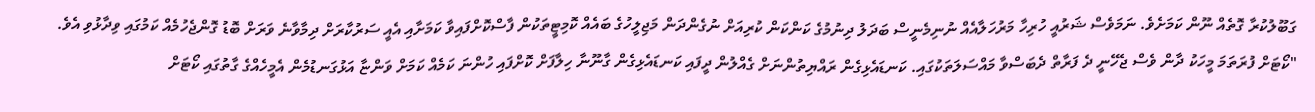ގަބޫލުކުރާ ގޮތެއް ނޫން ކަމަށެވެ. ނަމަވެސް ޝަރުއީ ހުރިހާ މަރުހަލާއެއް ނުނިމެނީސް ބަދަލު ދިނުމުގެ ކަންކަން ކުރިއަށް ނުގެންދަން މަޖިލީހުގެ ބައެއް ކޮމިޓީތަކުން ފާސްކޮށްފައިވާ ކަމަށާއި އެއީ ސަރުކާރަށް ދިމާވާނެ ވަރަށް ބޮޑު ގޮންޖެހުމެއް ކަމުގައި ވިދާޅުވި އެވެ.
"ކޯޓަށް ފުރަތަމަ މީހަކު ދާން ވެސް ޖެހޭނީ ދެ ފަރާތް ދެބަސްވާ މައްސަލަތަކުގައި. ކަނޑައެޅިގެން ރައްޔިތުންނަށް ގެއްލުން ދީފައި ކަނޑައެޅިގެން ގާނޫނާ ހިލާފަށް ކޮށްފައި ހުންނަ ކަމެއް ކަމަށް ވަންޏާ އަޅުގަނޑުމެން އެމީހެއްގެ ގާތުގައި ކޯޓަށް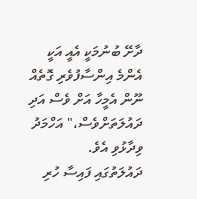ދާށޭ ބުނުމަކީ އެއީ އަކީ އެންމެ އިންސާފުވެރި ގޮތެއް ނޫން އެމީހާ އަށް ވެސް އަދި ދައުލަތަށްވެސް،" އަހްމަދު ވިދާޅުވި އެވެ.
ދައުލަތުގައި ފައިސާ ހުރި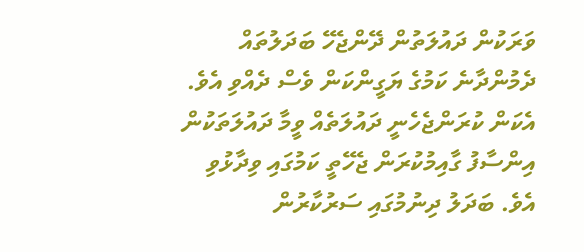ވަރަކުން ދައުލަތުން ދޭންޖެހޭ ބަދަލުތައް ދެމުންދާނެ ކަމުގެ ޔަގީންކަން ވެސް ދެއްވި އެވެ. އެކަން ކުރަންޖެހެނީ ދައުލަތެއް ވީމާ ދައުލަތަކުން އިންސާފު ގާއިމުކުރަން ޖެހޭތީ ކަމުގައި ވިދާޅުވި އެވެ. ބަދަލު ދިނުމުގައި ސަރުކާރުން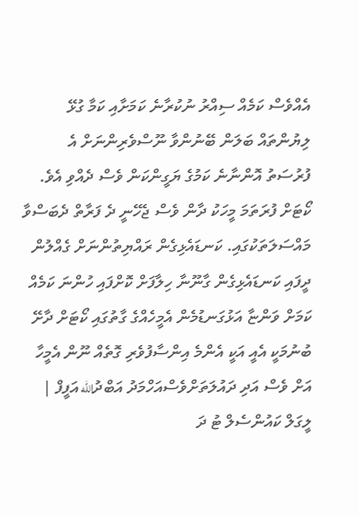އެއްވެސް ކަމެއް ސިއްރު ނުކުރާނެ ކަމަށާއި ކަމާ ގުޅޭ ލިޔުންތައް ބަލަން ބޭނުންވާ ނޫސްވެރިންނަށް އެ ފުރުސަތު އޮންނާނެ ކަމުގެ ޔަގީންކަން ވެސް ދެއްވި އެވެ.
ކޯޓަށް ފުރަތަމަ މީހަކު ދާން ވެސް ޖެހޭނީ ދެ ފަރާތް ދެބަސްވާ މައްސަލަތަކުގައި. ކަނޑައެޅިގެން ރައްޔިތުންނަށް ގެއްލުން ދީފައި ކަނޑައެޅިގެން ގާނޫނާ ހިލާފަށް ކޮށްފައި ހުންނަ ކަމެއް ކަމަށް ވަންޏާ އަޅުގަނޑުމެން އެމީހެއްގެ ގާތުގައި ކޯޓަށް ދާށޭ ބުނުމަކީ އެއީ އަކީ އެންމެ އިންސާފުވެރި ގޮތެއް ނޫން އެމީހާ އަށް ވެސް އަދި ދައުލަތަށްވެސްއަހްމަދު އަބްދުالله އަފީފް | ލީގަލް ކައުންސެލް ޓު ދަ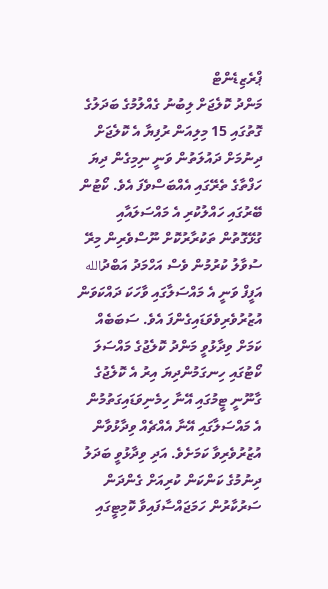ޕްރެޒިޑެންޓް
މަންދު ކޮލެޖަށް ލިބުނު ގެއްލުމުގެ ބަދަލުގެ ގޮތުގައި 15 މިލިއަން ރުފިޔާ އެ ކޮލެޖަށް ދިނުމަށް ދައުލަތުން ވަނީ ނިމިގެން ދިޔަ ހަފްތާގެ ތެރޭގައި އެއްބަސްވެފަ އެވެ. ކޯޓުން ބޭރުގައި ހައްލުކުރި އެ މައްސަލައާއި ގުޅޭގޮތުން ތަކުރާރުކޮށް ނޫސްވެރިން މިރޭ ސުވާލު ކުރުމުން ވެސް އަހްމަދު އަބްދުالله އަފީފް ވަނީ އެ މައްސަލާގައި ވާހަކަ ދައްކަވަން އުޒުރުވެރިވެވަޑައިގެންފަ އެވެ. ސަބަބެއް ކަމަށް ވިދާޅުވީ މަންދު ކޮލެޖުގެ މައްސަލަ ކޯޓުގައި ހިނގަމުންދިޔަ އިރު އެ ކޮލެޖުގެ ގާނޫނީ ޓީމުގައި އޭނާ ހިމެނިވަޑައިގަތުމުން އެ މައްސަލާގައި އޭނާ އެއްޗެއް ވިދާޅުވާން އުޒުރުވެރިވާ ކަމަށެވެ. އަދި ވިދާޅުވީ ބަދަލު ދިނުމުގެ ކަންކަން ކުރިއަށް ގެންދަން ސަރުކާރުން ހަމަޖައްސާފައިވާ ކޮމިޓީގައި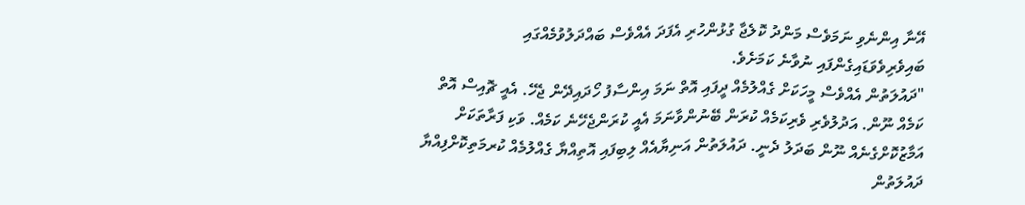އޭނާ އިންނެވި ނަމަވެސް މަންދު ކޮލެޖާ ގުޅުންހުރި އެފަދަ އެއްވެސް ބައްދަލުވުމެއްގައި ބައިވެރިވެވަޑައިގެންފައި ނުވާނެ ކަމަށެވެ.
"ދައުލަތުން އެއްވެސް މީހަކަށް ގެއްލުމެއް ދީފައި އޮތް ނަމަ އިންސާފު ހޯދައިދޭން ޖެހޭ. އެއީ ޗޮއިސް އޮތް ކަމެއް ނޫން. އަދުލުވެރި ވެރިކަމެއް ކުރަން ބޭނުންވާނަމަ އެއީ ކުރަންޖެހޭނެ ކަމެއް. ވަކި ފަރާތަކަށް އަމާޒުކޮށްގެނެއް ނޫން ބަދަލު ދެނީ. ދައުލަތުން އަނިޔާއެއް ލިބިފައި އޮތިއްޔާ ގެއްލުމެއް ކުރމަތިކޮށްފިއްޔާ ދައުލަތުން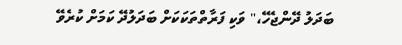ބަދަލު ދޭންޖެހޭ،" ވަކި ފަރާތްތަކަކަށް ބަދަލުދޭ ކަމަށް ކުރެވޭ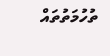ތުހުމަތުތައް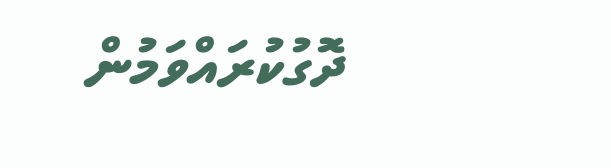ދޮގުކުރައްވަމުން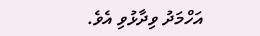އަހްމަދު ވިދާޅުވި އެވެ.